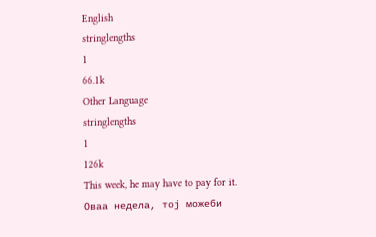English
stringlengths
1
66.1k
Other Language
stringlengths
1
126k
This week, he may have to pay for it.
Оваа недела, тој можеби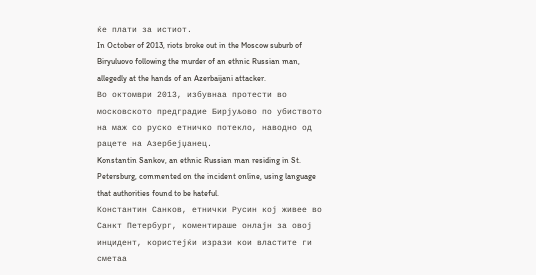ќе плати за истиот.
In October of 2013, riots broke out in the Moscow suburb of Biryuluovo following the murder of an ethnic Russian man, allegedly at the hands of an Azerbaijani attacker.
Во октомври 2013, избувнаа протести во московското предградие Бирјуљово по убиството на маж со руско етничко потекло, наводно од рацете на Азербејџанец.
Konstantin Sankov, an ethnic Russian man residing in St. Petersburg, commented on the incident online, using language that authorities found to be hateful.
Константин Санков, етнички Русин кој живее во Санкт Петербург, коментираше онлајн за овој инцидент, користејќи изрази кои властите ги сметаа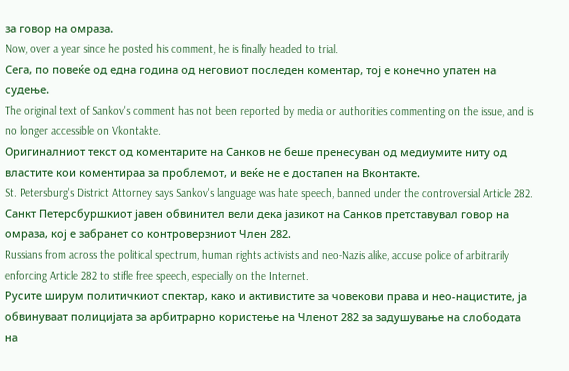за говор на омраза.
Now, over a year since he posted his comment, he is finally headed to trial.
Сега, по повеќе од една година од неговиот последен коментар, тој е конечно упатен на судење.
The original text of Sankov's comment has not been reported by media or authorities commenting on the issue, and is no longer accessible on Vkontakte.
Оригиналниот текст од коментарите на Санков не беше пренесуван од медиумите ниту од властите кои коментираа за проблемот, и веќе не е достапен на Вконтакте.
St. Petersburg's District Attorney says Sankov's language was hate speech, banned under the controversial Article 282.
Санкт Петерсбуршкиот јавен обвинител вели дека јазикот на Санков претставувал говор на омраза, кој е забранет со контроверзниот Член 282.
Russians from across the political spectrum, human rights activists and neo-Nazis alike, accuse police of arbitrarily enforcing Article 282 to stifle free speech, especially on the Internet.
Русите ширум политичкиот спектар, како и активистите за човекови права и нео-нацистите, ја обвинуваат полицијата за арбитрарно користење на Членот 282 за задушување на слободата на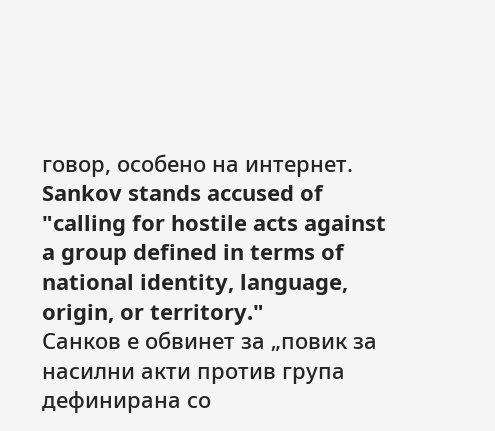говор, особено на интернет.
Sankov stands accused of "calling for hostile acts against a group defined in terms of national identity, language, origin, or territory."
Санков е обвинет за „повик за насилни акти против група дефинирана со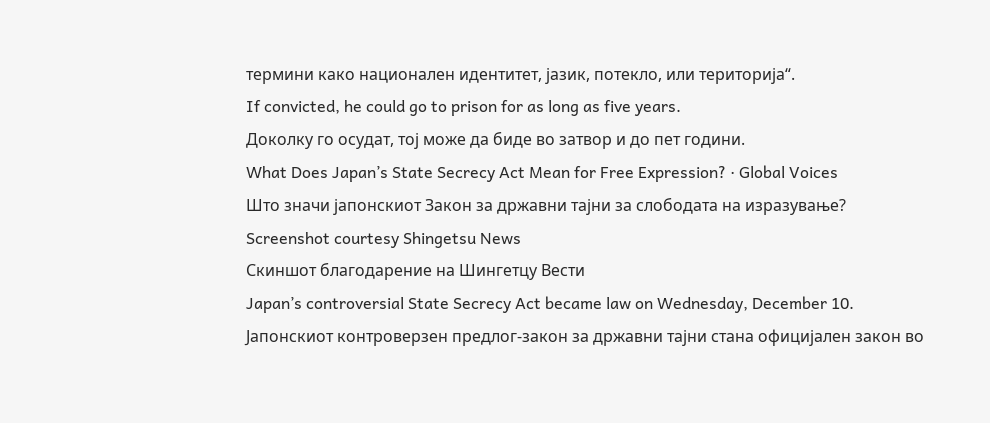термини како национален идентитет, јазик, потекло, или територија“.
If convicted, he could go to prison for as long as five years.
Доколку го осудат, тој може да биде во затвор и до пет години.
What Does Japan’s State Secrecy Act Mean for Free Expression? · Global Voices
Што значи јапонскиот Закон за државни тајни за слободата на изразување?
Screenshot courtesy Shingetsu News
Скиншот благодарение на Шингетцу Вести
Japan’s controversial State Secrecy Act became law on Wednesday, December 10.
Јапонскиот контроверзен предлог-закон за државни тајни стана официјален закон во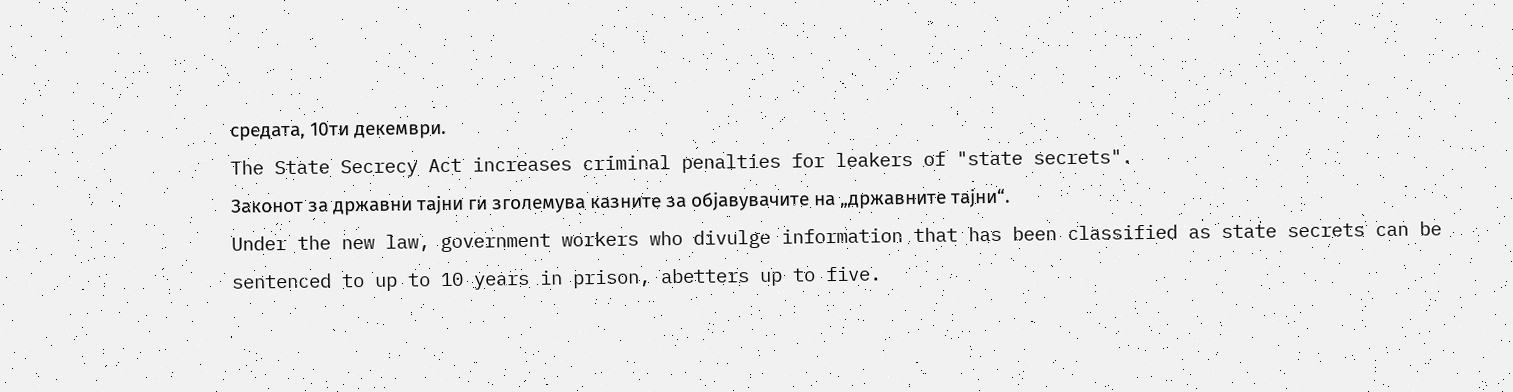средата, 10ти декември.
The State Secrecy Act increases criminal penalties for leakers of "state secrets".
Законот за државни тајни ги зголемува казните за објавувачите на „државните тајни“.
Under the new law, government workers who divulge information that has been classified as state secrets can be sentenced to up to 10 years in prison, abetters up to five.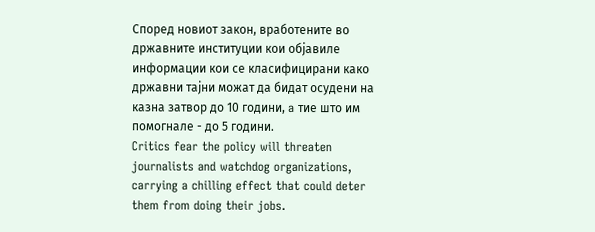Според новиот закон, вработените во државните институции кои објавиле информации кои се класифицирани како државни тајни можат да бидат осудени на казна затвор до 10 години, a тие што им помогнале - до 5 години.
Critics fear the policy will threaten journalists and watchdog organizations, carrying a chilling effect that could deter them from doing their jobs.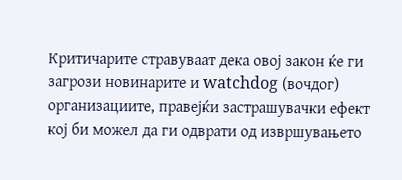Критичарите стравуваат дека овој закон ќе ги загрози новинарите и watchdog (вочдог) организациите, правејќи застрашувачки ефект кој би можел да ги одврати од извршувањето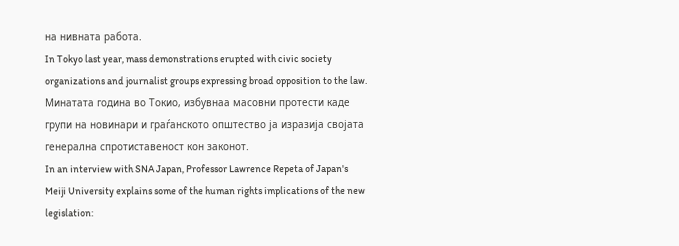на нивната работа.
In Tokyo last year, mass demonstrations erupted with civic society organizations and journalist groups expressing broad opposition to the law.
Минатата година во Токио, избувнаа масовни протести каде групи на новинари и граѓанското општество ја изразија својата генерална спротиставеност кон законот.
In an interview with SNA Japan, Professor Lawrence Repeta of Japan's Meiji University explains some of the human rights implications of the new legislation: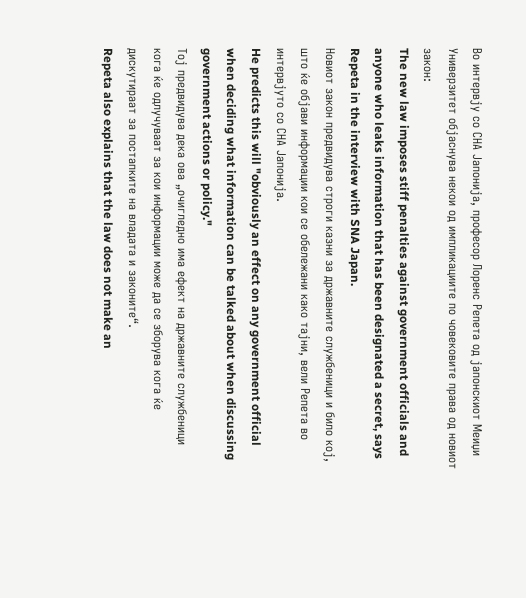Во интервју со СНА Јапонија, професор Лоренс Репета од jапонскиот Меиџи Универзитет објаснува некои од импликациите по човековите права од новиот закон:
The new law imposes stiff penalties against government officials and anyone who leaks information that has been designated a secret, says Repeta in the interview with SNA Japan.
Новиот закон предвидува строги казни за државните службеници и било кој, што ќе објави информации кои се обележани како тајни, вели Репета во интервјуто со СНА Јапонија.
He predicts this will "obviously an effect on any government official when deciding what information can be talked about when discussing government actions or policy."
Тој предвидува дека ова „очигледно има ефект на државните службеници кога ќе одлучуваат за кои информации може да се зборува кога ќе дискутираат за постапките на владата и законите“.
Repeta also explains that the law does not make an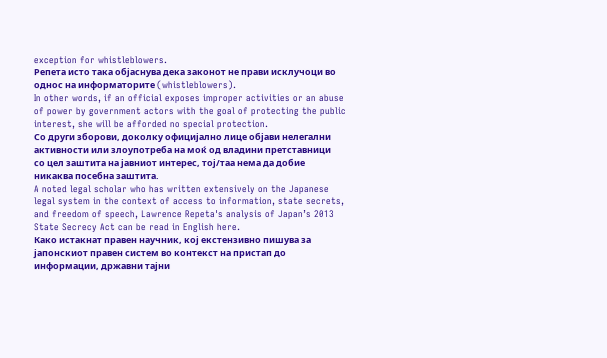exception for whistleblowers.
Репета исто така објаснува дека законот не прави исклучоци во однос на информаторите (whistleblowers).
In other words, if an official exposes improper activities or an abuse of power by government actors with the goal of protecting the public interest, she will be afforded no special protection.
Со други зборови, доколку официјално лице објави нелегални активности или злоупотреба на моќ од владини претставници со цел заштита на јавниот интерес, тој/таа нема да добие никаква посебна заштита.
A noted legal scholar who has written extensively on the Japanese legal system in the context of access to information, state secrets, and freedom of speech, Lawrence Repeta's analysis of Japan’s 2013 State Secrecy Act can be read in English here.
Како истакнат правен научник, кој екстензивно пишува за јапонскиот правен систем во контекст на пристап до информации, државни тајни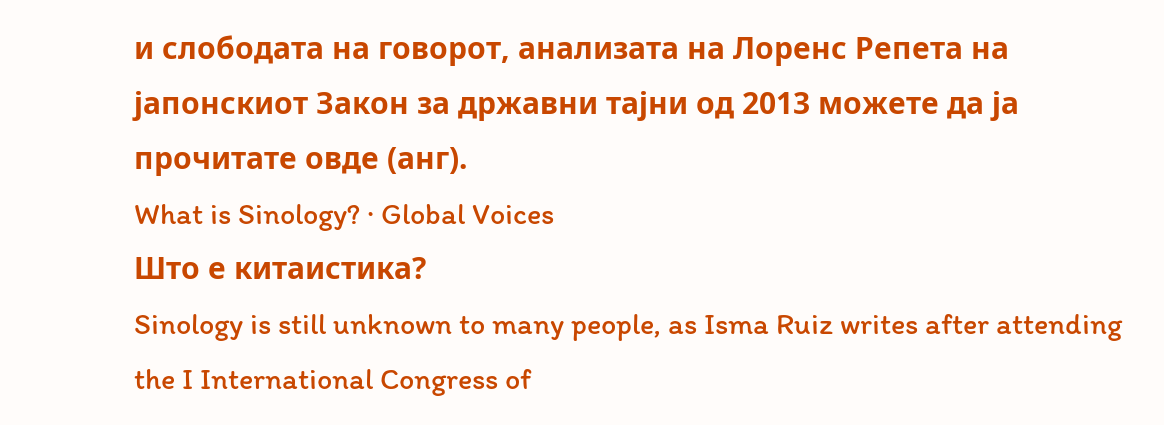и слободата на говорот, анализата на Лоренс Репета на јапонскиот Закон за државни тајни од 2013 можете да ја прочитате овде (анг).
What is Sinology? · Global Voices
Што е китаистика?
Sinology is still unknown to many people, as Isma Ruiz writes after attending the I International Congress of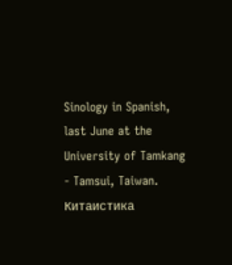Sinology in Spanish, last June at the University of Tamkang - Tamsui, Taiwan.
Китаистика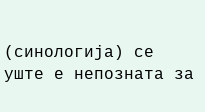(синологија) се уште е непозната за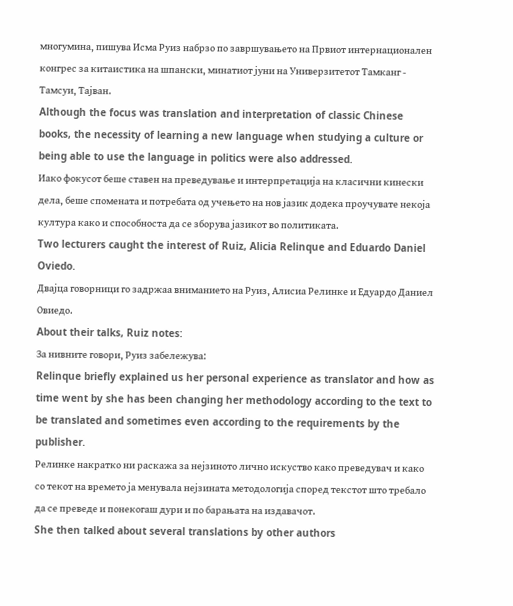многумина, пишува Исма Руиз набрзо по завршувањето на Првиот интернационален конгрес за китаистика на шпански, минатиот јуни на Универзитетот Тамканг - Тамсуи, Тајван.
Although the focus was translation and interpretation of classic Chinese books, the necessity of learning a new language when studying a culture or being able to use the language in politics were also addressed.
Иако фокусот беше ставен на преведување и интерпретација на класични кинески дела, беше спомената и потребата од учењето на нов јазик додека проучувате некоја култура како и способноста да се зборува јазикот во политиката.
Two lecturers caught the interest of Ruiz, Alicia Relinque and Eduardo Daniel Oviedo.
Двајца говорници го задржаа вниманието на Руиз, Алисиа Релинке и Едуардо Даниел Овиедо.
About their talks, Ruiz notes:
За нивните говори, Руиз забележува:
Relinque briefly explained us her personal experience as translator and how as time went by she has been changing her methodology according to the text to be translated and sometimes even according to the requirements by the publisher.
Релинке накратко ни раскажа за нејзиното лично искуство како преведувач и како со текот на времето ја менувала нејзината методологија според текстот што требало да се преведе и понекогаш дури и по барањата на издавачот.
She then talked about several translations by other authors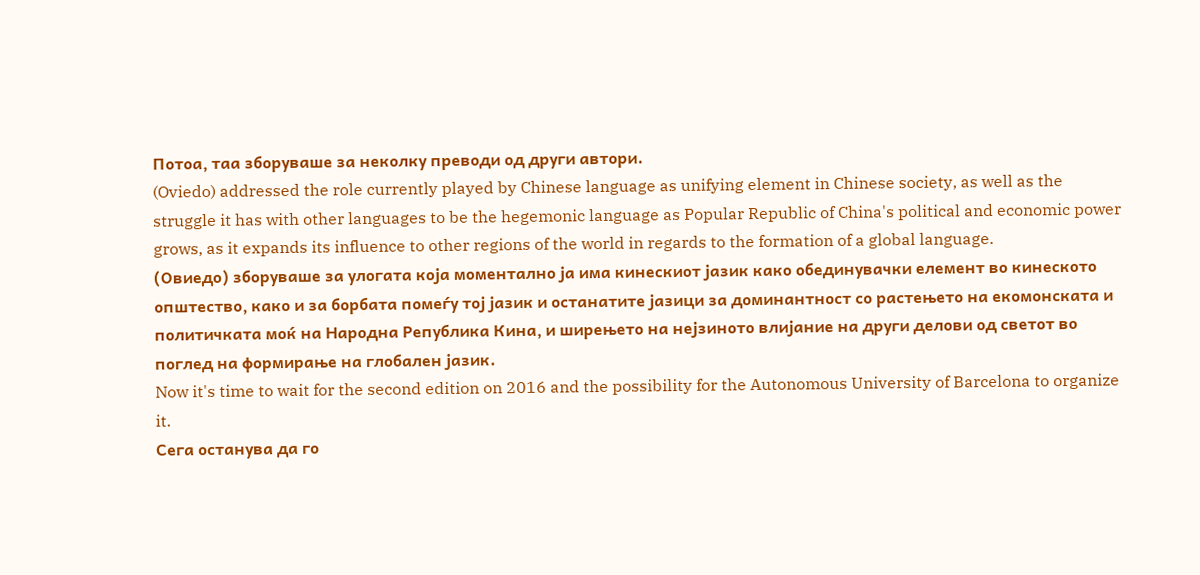Потоа, таа зборуваше за неколку преводи од други автори.
(Oviedo) addressed the role currently played by Chinese language as unifying element in Chinese society, as well as the struggle it has with other languages to be the hegemonic language as Popular Republic of China's political and economic power grows, as it expands its influence to other regions of the world in regards to the formation of a global language.
(Овиедо) зборуваше за улогата која моментално ја има кинескиот јазик како обединувачки елемент во кинеското општество, како и за борбата помеѓу тој јазик и останатите јазици за доминантност со растењето на екомонската и политичката моќ на Народна Република Кина, и ширењето на нејзиното влијание на други делови од светот во поглед на формирање на глобален јазик.
Now it's time to wait for the second edition on 2016 and the possibility for the Autonomous University of Barcelona to organize it.
Сега останува да го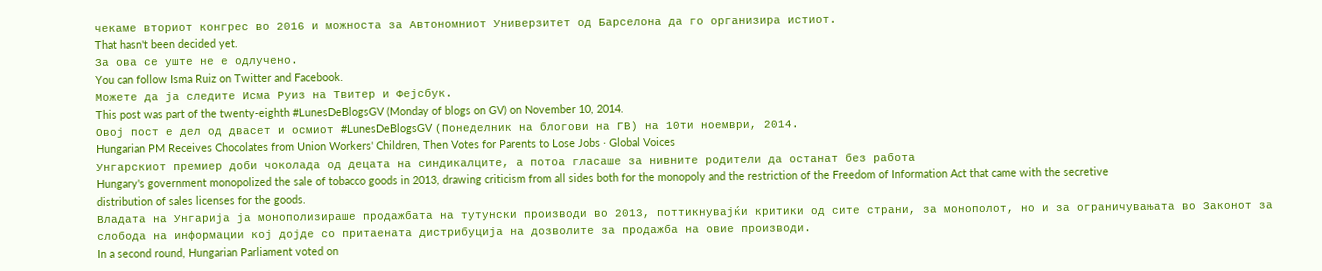чекаме вториот конгрес во 2016 и можноста за Автономниот Универзитет од Барселона да го организира истиот.
That hasn't been decided yet.
За ова се уште не е одлучено.
You can follow Isma Ruiz on Twitter and Facebook.
Можете да ја следите Исма Руиз на Твитер и Фејсбук.
This post was part of the twenty-eighth #LunesDeBlogsGV (Monday of blogs on GV) on November 10, 2014.
Овој пост е дел од двасет и осмиот #LunesDeBlogsGV (Понеделник на блогови на ГВ) на 10ти ноември, 2014.
Hungarian PM Receives Chocolates from Union Workers' Children, Then Votes for Parents to Lose Jobs · Global Voices
Унгарскиот премиер доби чоколада од децата на синдикалците, а потоа гласаше за нивните родители да останат без работа
Hungary's government monopolized the sale of tobacco goods in 2013, drawing criticism from all sides both for the monopoly and the restriction of the Freedom of Information Act that came with the secretive distribution of sales licenses for the goods.
Владата на Унгарија ја монополизираше продажбата на тутунски производи во 2013, поттикнувајќи критики од сите страни, за монополот, но и за ограничувањата во Законот за слобода на информации кој дојде со притаената дистрибуција на дозволите за продажба на овие производи.
In a second round, Hungarian Parliament voted on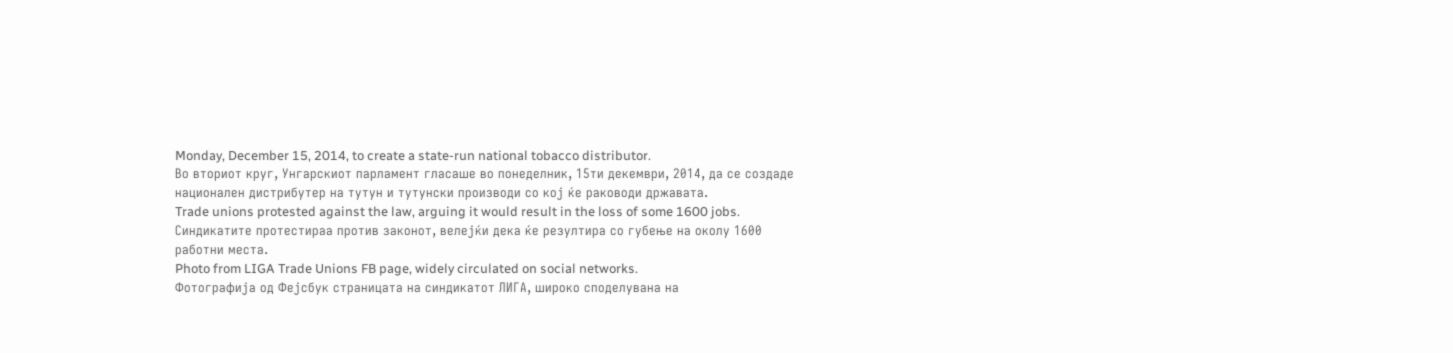Monday, December 15, 2014, to create a state-run national tobacco distributor.
Во вториот круг, Унгарскиот парламент гласаше во понеделник, 15ти декември, 2014, да се создаде национален дистрибутер на тутун и тутунски производи со кој ќе раководи државата.
Trade unions protested against the law, arguing it would result in the loss of some 1600 jobs.
Синдикатите протестираа против законот, велејќи дека ќе резултира со губење на околу 1600 работни места.
Photo from LIGA Trade Unions FB page, widely circulated on social networks.
Фотографија од Фејсбук страницата на синдикатот ЛИГА, широко споделувана на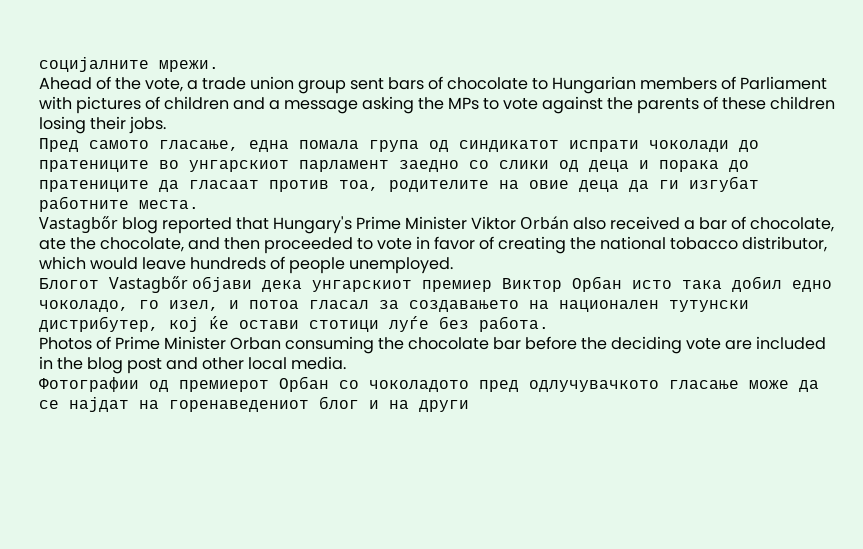социјалните мрежи.
Ahead of the vote, a trade union group sent bars of chocolate to Hungarian members of Parliament with pictures of children and a message asking the MPs to vote against the parents of these children losing their jobs.
Пред самото гласање, една помала група од синдикатот испрати чоколади до пратениците во унгарскиот парламент заедно со слики од деца и порака до пратениците да гласаат против тоа, родителите на овие деца да ги изгубат работните места.
Vastagbőr blog reported that Hungary's Prime Minister Viktor Orbán also received a bar of chocolate, ate the chocolate, and then proceeded to vote in favor of creating the national tobacco distributor, which would leave hundreds of people unemployed.
Блогот Vastagbőr објави дека унгарскиот премиер Виктор Орбан исто така добил едно чоколадо, го изел, и потоа гласал за создавањето на национален тутунски дистрибутер, кој ќе остави стотици луѓе без работа.
Photos of Prime Minister Orban consuming the chocolate bar before the deciding vote are included in the blog post and other local media.
Фотографии од премиерот Орбан со чоколадото пред одлучувачкото гласање може да се најдат на горенаведениот блог и на други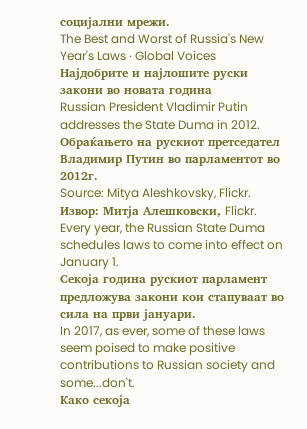социјални мрежи.
The Best and Worst of Russia's New Year's Laws · Global Voices
Најдобрите и најлошите руски закони во новата година
Russian President Vladimir Putin addresses the State Duma in 2012.
Обраќањето на рускиот претседател Владимир Путин во парламентот во 2012г.
Source: Mitya Aleshkovsky, Flickr.
Извор: Митја Алешковски, Flickr.
Every year, the Russian State Duma schedules laws to come into effect on January 1.
Секоја година рускиот парламент предложува закони кои стапуваат во сила на први јануари.
In 2017, as ever, some of these laws seem poised to make positive contributions to Russian society and some...don't.
Како секоја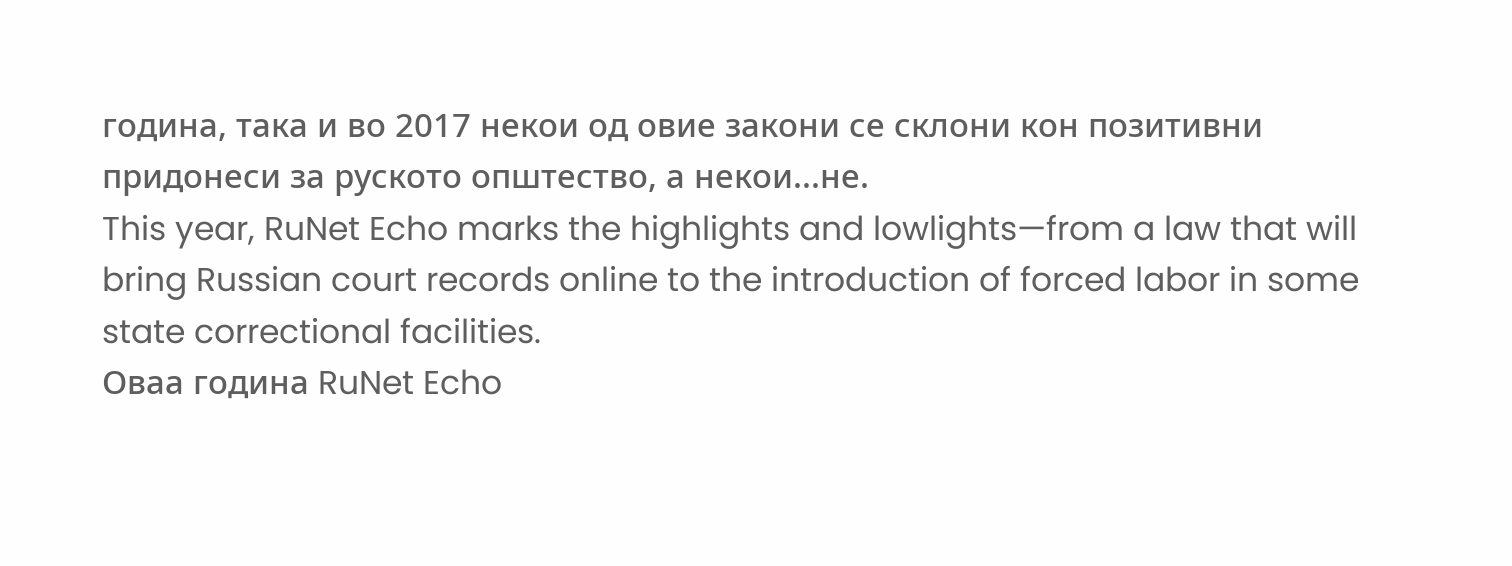година, така и во 2017 некои од овие закони се склони кон позитивни придонеси за руското општество, а некои...не.
This year, RuNet Echo marks the highlights and lowlights—from a law that will bring Russian court records online to the introduction of forced labor in some state correctional facilities.
Оваа година RuNet Echo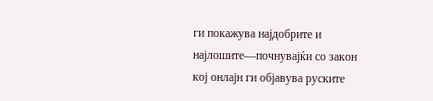ги покажува најдобрите и најлошите—почнувајќи со закон кој онлајн ги објавува руските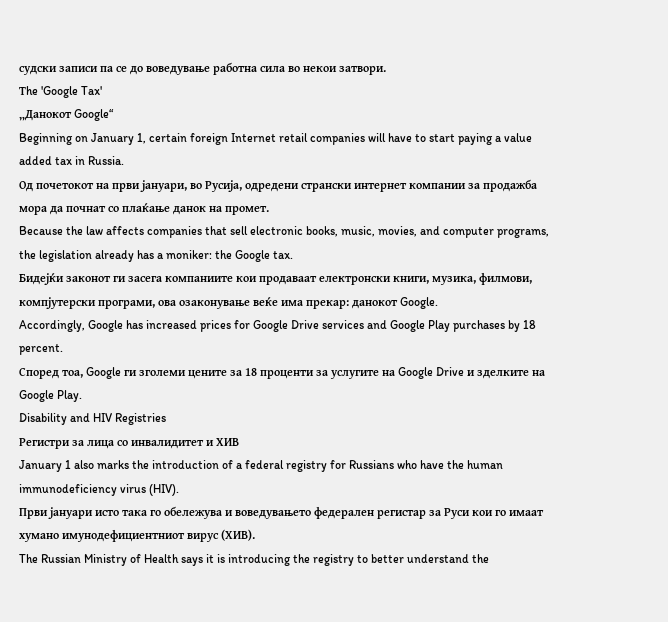судски записи па се до воведување работна сила во некои затвори.
Тhe 'Google Tax'
„Данокот Google“
Beginning on January 1, certain foreign Internet retail companies will have to start paying a value added tax in Russia.
Од почетокот на први јануари, во Русија, одредени странски интернет компании за продажба мора да почнат со плаќање данок на промет.
Because the law affects companies that sell electronic books, music, movies, and computer programs, the legislation already has a moniker: the Google tax.
Бидејќи законот ги засега компаниите кои продаваат електронски книги, музика, филмови, компјутерски програми, ова озаконување веќе има прекар: данокот Google.
Accordingly, Google has increased prices for Google Drive services and Google Play purchases by 18 percent.
Според тоа, Google ги зголеми цените за 18 проценти за услугите на Google Drive и зделките на Google Play.
Disability and HIV Registries
Регистри за лица со инвалидитет и ХИВ
January 1 also marks the introduction of a federal registry for Russians who have the human immunodeficiency virus (HIV).
Први јануари исто така го обележува и воведувањето федерален регистар за Руси кои го имаат хумано имунодефициентниот вирус (ХИВ).
The Russian Ministry of Health says it is introducing the registry to better understand the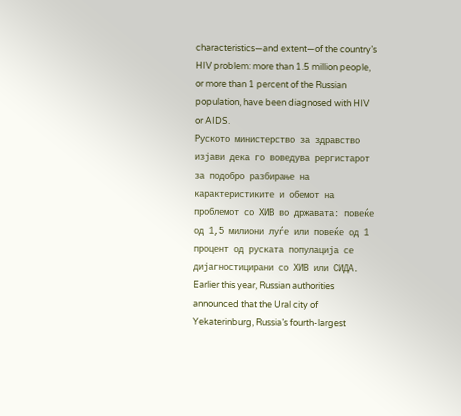characteristics—and extent—of the country’s HIV problem: more than 1.5 million people, or more than 1 percent of the Russian population, have been diagnosed with HIV or AIDS.
Руското министерство за здравство изјави дека го воведува рергистарот за подобро разбирање на карактеристиките и обемот на проблемот со ХИВ во државата: повеќе од 1,5 милиони луѓе или повеќе од 1 процент од руската популација се дијагностицирани со ХИВ или СИДА.
Earlier this year, Russian authorities announced that the Ural city of Yekaterinburg, Russia’s fourth-largest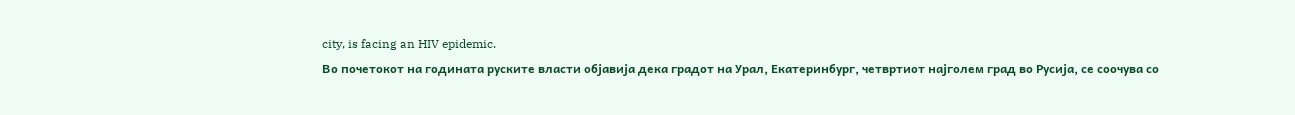city, is facing an HIV epidemic.
Во почетокот на годината руските власти објавија дека градот на Урал, Екатеринбург, четвртиот најголем град во Русија, се соочува со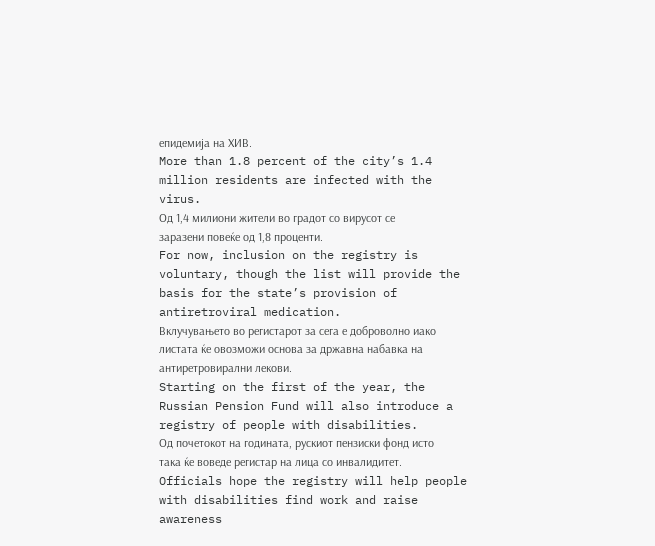епидемија на ХИВ.
More than 1.8 percent of the city’s 1.4 million residents are infected with the virus.
Од 1,4 милиони жители во градот со вирусот се заразени повеќе од 1,8 проценти.
For now, inclusion on the registry is voluntary, though the list will provide the basis for the state’s provision of antiretroviral medication.
Вклучувањето во регистарот за сега е доброволно иако листата ќе овозможи основа за државна набавка на антиретровирални лекови.
Starting on the first of the year, the Russian Pension Fund will also introduce a registry of people with disabilities.
Од почетокот на годината, рускиот пензиски фонд исто така ќе воведе регистар на лица со инвалидитет.
Officials hope the registry will help people with disabilities find work and raise awareness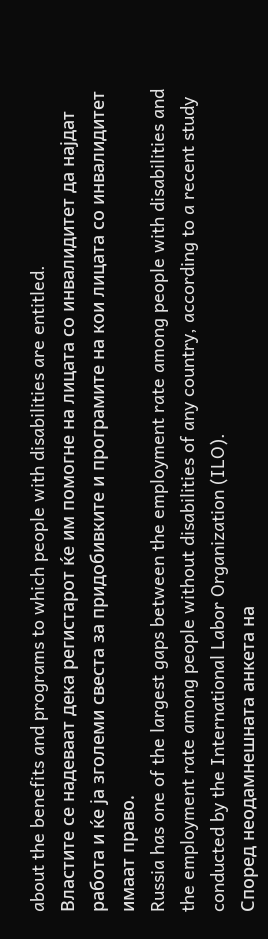about the benefits and programs to which people with disabilities are entitled.
Властите се надеваат дека регистарот ќе им помогне на лицата со инвалидитет да најдат работа и ќе ја зголеми свеста за придобивките и програмите на кои лицата со инвалидитет имаат право.
Russia has one of the largest gaps between the employment rate among people with disabilities and the employment rate among people without disabilities of any country, according to a recent study conducted by the International Labor Organization (ILO).
Според неодамнешната анкета на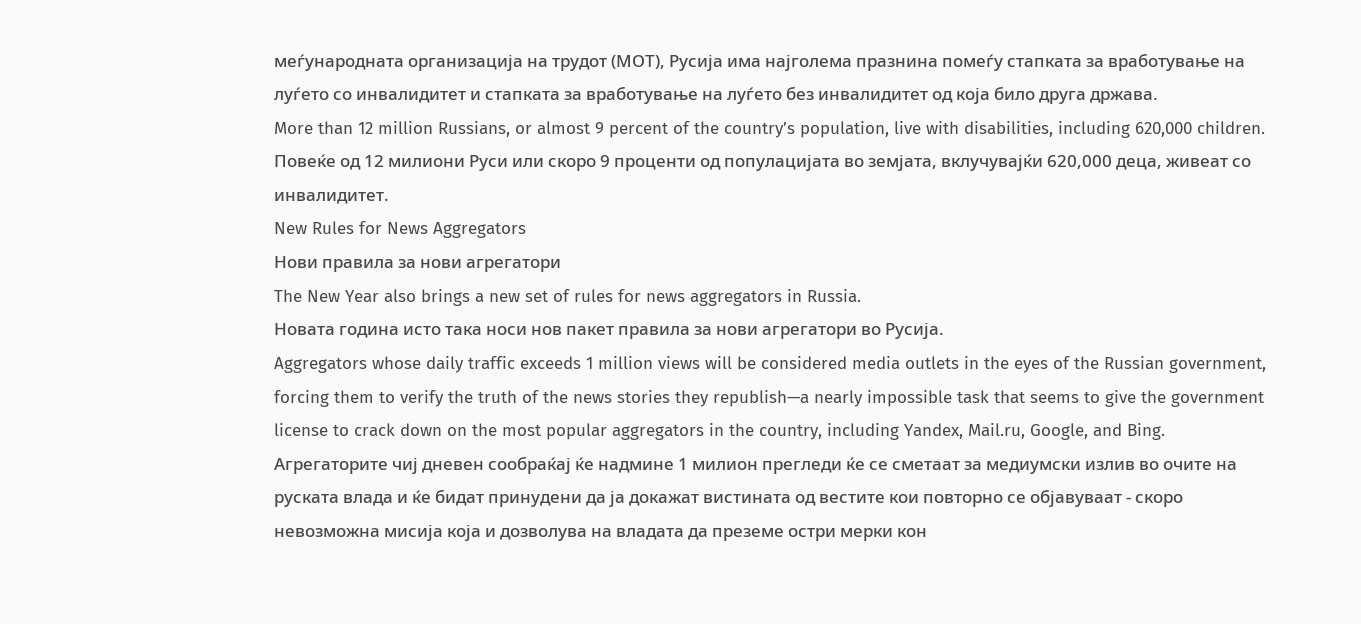меѓународната организација на трудот (МОТ), Русија има најголема празнина помеѓу стапката за вработување на луѓето со инвалидитет и стапката за вработување на луѓето без инвалидитет од која било друга држава.
More than 12 million Russians, or almost 9 percent of the country’s population, live with disabilities, including 620,000 children.
Повеќе од 12 милиони Руси или скоро 9 проценти од популацијата во земјата, вклучувајќи 620,000 деца, живеат со инвалидитет.
New Rules for News Aggregators
Нови правила за нови агрегатори
The New Year also brings a new set of rules for news aggregators in Russia.
Новата година исто така носи нов пакет правила за нови агрегатори во Русија.
Aggregators whose daily traffic exceeds 1 million views will be considered media outlets in the eyes of the Russian government, forcing them to verify the truth of the news stories they republish—a nearly impossible task that seems to give the government license to crack down on the most popular aggregators in the country, including Yandex, Mail.ru, Google, and Bing.
Агрегаторите чиј дневен сообраќај ќе надмине 1 милион прегледи ќе се сметаат за медиумски излив во очите на руската влада и ќе бидат принудени да ја докажат вистината од вестите кои повторно се објавуваат - скоро невозможна мисија која и дозволува на владата да преземе остри мерки кон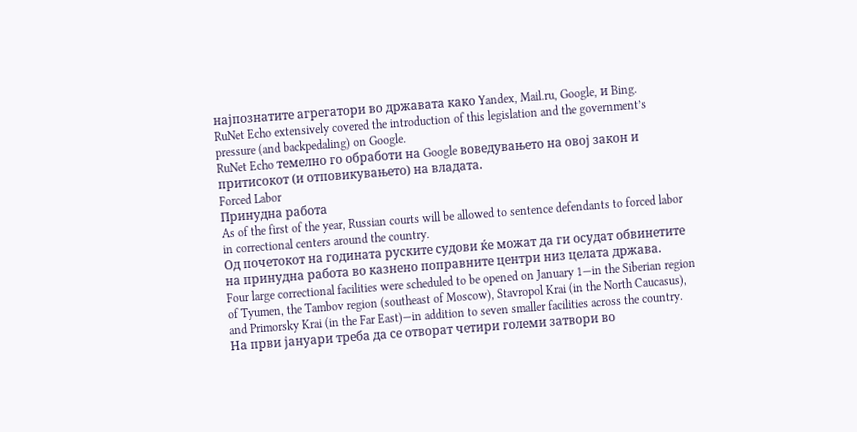најпознатите агрегатори во државата како Yandex, Mail.ru, Google, и Bing.
RuNet Echo extensively covered the introduction of this legislation and the government’s pressure (and backpedaling) on Google.
RuNet Echo темелно го обработи на Google воведувањето на овој закон и притисокот (и отповикувањето) на владата.
Forced Labor
Принудна работа
As of the first of the year, Russian courts will be allowed to sentence defendants to forced labor in correctional centers around the country.
Од почетокот на годината руските судови ќе можат да ги осудат обвинетите на принудна работа во казнено поправните центри низ целата држава.
Four large correctional facilities were scheduled to be opened on January 1—in the Siberian region of Tyumen, the Tambov region (southeast of Moscow), Stavropol Krai (in the North Caucasus), and Primorsky Krai (in the Far East)—in addition to seven smaller facilities across the country.
На први јануари треба да се отворат четири големи затвори во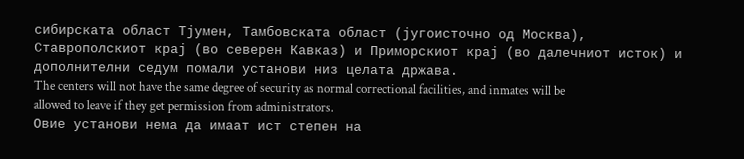сибирската област Тјумен, Тамбовската област (југоисточно од Москва), Ставрополскиот крај (во северен Кавказ) и Приморскиот крај (во далечниот исток) и дополнителни седум помали установи низ целата држава.
The centers will not have the same degree of security as normal correctional facilities, and inmates will be allowed to leave if they get permission from administrators.
Овие установи нема да имаат ист степен на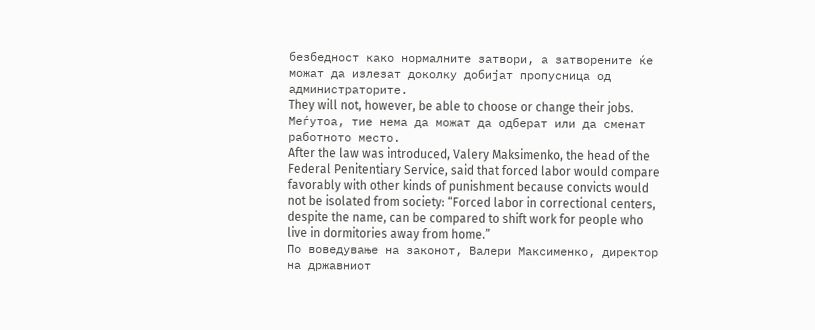безбедност како нормалните затвори, а затворените ќе можат да излезат доколку добијат пропусница од администраторите.
They will not, however, be able to choose or change their jobs.
Меѓутоа, тие нема да можат да одберат или да сменат работното место.
After the law was introduced, Valery Maksimenko, the head of the Federal Penitentiary Service, said that forced labor would compare favorably with other kinds of punishment because convicts would not be isolated from society: “Forced labor in correctional centers, despite the name, can be compared to shift work for people who live in dormitories away from home.”
По воведување на законот, Валери Максименко, директор на државниот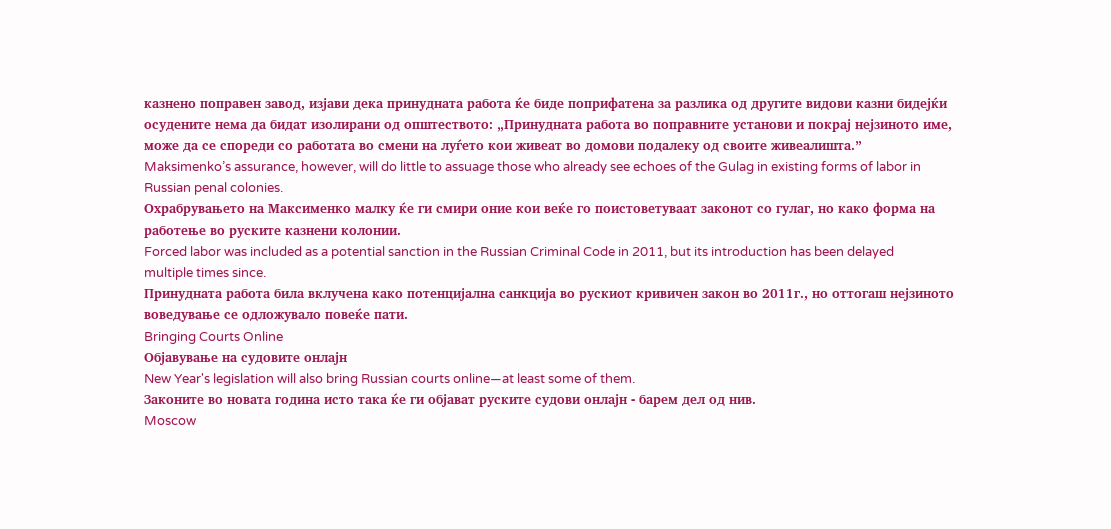казнено поправен завод, изјави дека принудната работа ќе биде поприфатена за разлика од другите видови казни бидејќи осудените нема да бидат изолирани од општеството: „Принудната работа во поправните установи и покрај нејзиното име, може да се спореди со работата во смени на луѓето кои живеат во домови подалеку од своите живеалишта.”
Maksimenko’s assurance, however, will do little to assuage those who already see echoes of the Gulag in existing forms of labor in Russian penal colonies.
Охрабрувањето на Максименко малку ќе ги смири оние кои веќе го поистоветуваат законот со гулаг, но како форма на работење во руските казнени колонии.
Forced labor was included as a potential sanction in the Russian Criminal Code in 2011, but its introduction has been delayed multiple times since.
Принудната работа била вклучена како потенцијална санкција во рускиот кривичен закон во 2011г., но оттогаш нејзиното воведување се одложувало повеќе пати.
Bringing Courts Online
Објавување на судовите онлајн
New Year's legislation will also bring Russian courts online—at least some of them.
Законите во новата година исто така ќе ги објават руските судови онлајн - барем дел од нив.
Moscow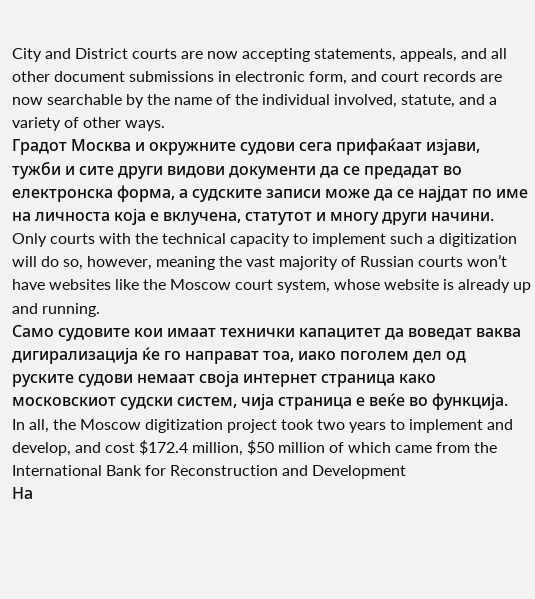City and District courts are now accepting statements, appeals, and all other document submissions in electronic form, and court records are now searchable by the name of the individual involved, statute, and a variety of other ways.
Градот Москва и окружните судови сега прифаќаат изјави, тужби и сите други видови документи да се предадат во електронска форма, а судските записи може да се најдат по име на личноста која е вклучена, статутот и многу други начини.
Only courts with the technical capacity to implement such a digitization will do so, however, meaning the vast majority of Russian courts won’t have websites like the Moscow court system, whose website is already up and running.
Само судовите кои имаат технички капацитет да воведат ваква дигирализација ќе го направат тоа, иако поголем дел од руските судови немаат своја интернет страница како московскиот судски систем, чија страница е веќе во функција.
In all, the Moscow digitization project took two years to implement and develop, and cost $172.4 million, $50 million of which came from the International Bank for Reconstruction and Development
На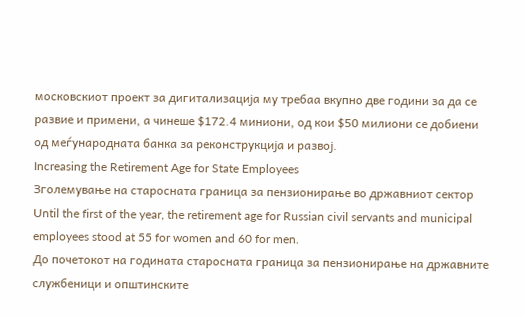московскиот проект за дигитализација му требаа вкупно две години за да се развие и примени, а чинеше $172.4 миниони, од кои $50 милиони се добиени од меѓународната банка за реконструкција и развој.
Increasing the Retirement Age for State Employees
Зголемување на старосната граница за пензионирање во државниот сектор
Until the first of the year, the retirement age for Russian civil servants and municipal employees stood at 55 for women and 60 for men.
До почетокот на годината старосната граница за пензионирање на државните службеници и општинските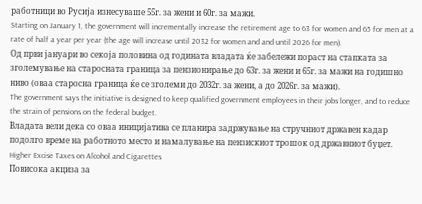работници во Русија изнесуваше 55г. за жени и 60г. за мажи.
Starting on January 1, the government will incrementally increase the retirement age to 63 for women and 65 for men at a rate of half a year per year (the age will increase until 2032 for women and and until 2026 for men).
Од први јануари во секоја половина од годината владата ќе забележи пораст на стапката за зголемување на старосната граница за пензионирање до 63г. за жени и 65г. за мажи на годишно ниво (оваа старосна граница ќе се зголеми до 2032г. за жени, а до 2026г. за мажи).
The government says the initiative is designed to keep qualified government employees in their jobs longer, and to reduce the strain of pensions on the federal budget.
Владата вели дека со оваа иницијатива се планира задржување на стручниот државен кадар подолго време на работното место и намалување на пензискиот трошок од државниот буџет.
Higher Excise Taxes on Alcohol and Cigarettes
Повисока акциза за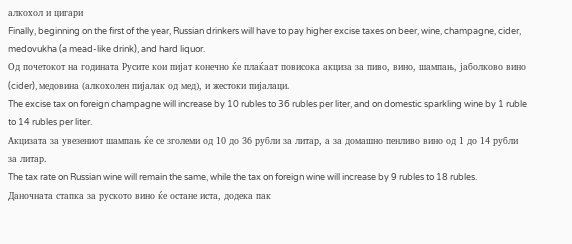алкохол и цигари
Finally, beginning on the first of the year, Russian drinkers will have to pay higher excise taxes on beer, wine, champagne, cider, medovukha (a mead-like drink), and hard liquor.
Од почетокот на годината Русите кои пијат конечно ќе плаќаат повисока акциза за пиво, вино, шампањ, јаболково вино (cider), медовина (алкохолен пијалак од мед), и жестоки пијалаци.
The excise tax on foreign champagne will increase by 10 rubles to 36 rubles per liter, and on domestic sparkling wine by 1 ruble to 14 rubles per liter.
Акцизата за увезениот шампањ ќе се зголеми од 10 до 36 рубли за литар, а за домашно пенливо вино од 1 до 14 рубли за литар.
The tax rate on Russian wine will remain the same, while the tax on foreign wine will increase by 9 rubles to 18 rubles.
Даночната стапка за руското вино ќе остане иста, додека пак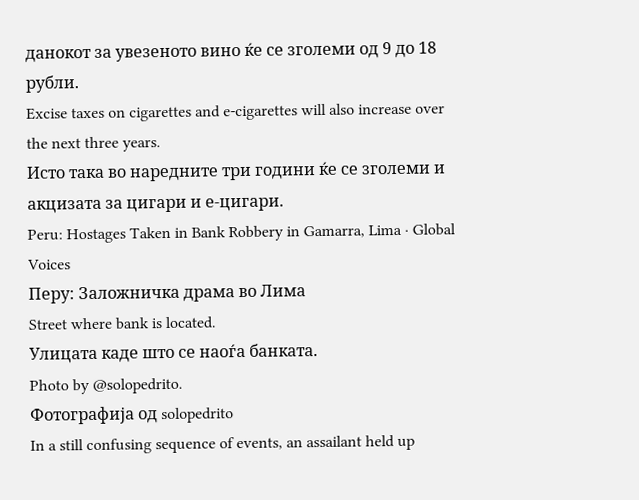данокот за увезеното вино ќе се зголеми од 9 до 18 рубли.
Excise taxes on cigarettes and e-cigarettes will also increase over the next three years.
Исто така во наредните три години ќе се зголеми и акцизата за цигари и е-цигари.
Peru: Hostages Taken in Bank Robbery in Gamarra, Lima · Global Voices
Перу: Заложничка драма во Лима
Street where bank is located.
Улицата каде што се наоѓа банката.
Photo by @solopedrito.
Фотографија од solopedrito
In a still confusing sequence of events, an assailant held up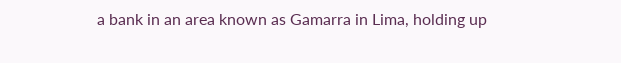a bank in an area known as Gamarra in Lima, holding up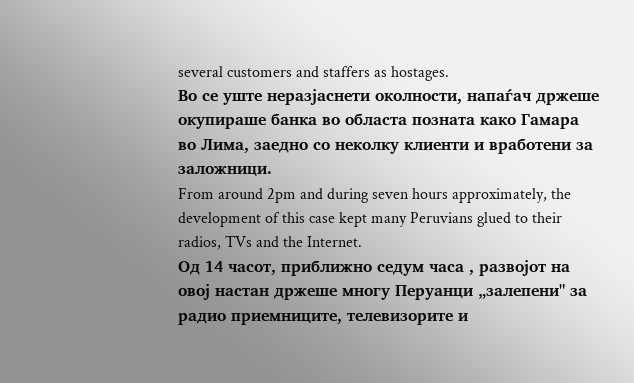several customers and staffers as hostages.
Во се уште неразјаснети околности, напаѓач држеше окупираше банка во областа позната како Гамара во Лима, заедно со неколку клиенти и вработени за заложници.
From around 2pm and during seven hours approximately, the development of this case kept many Peruvians glued to their radios, TVs and the Internet.
Од 14 часот, приближно седум часа , развојот на овој настан држеше многу Перуанци „залепени" за радио приемниците, телевизорите и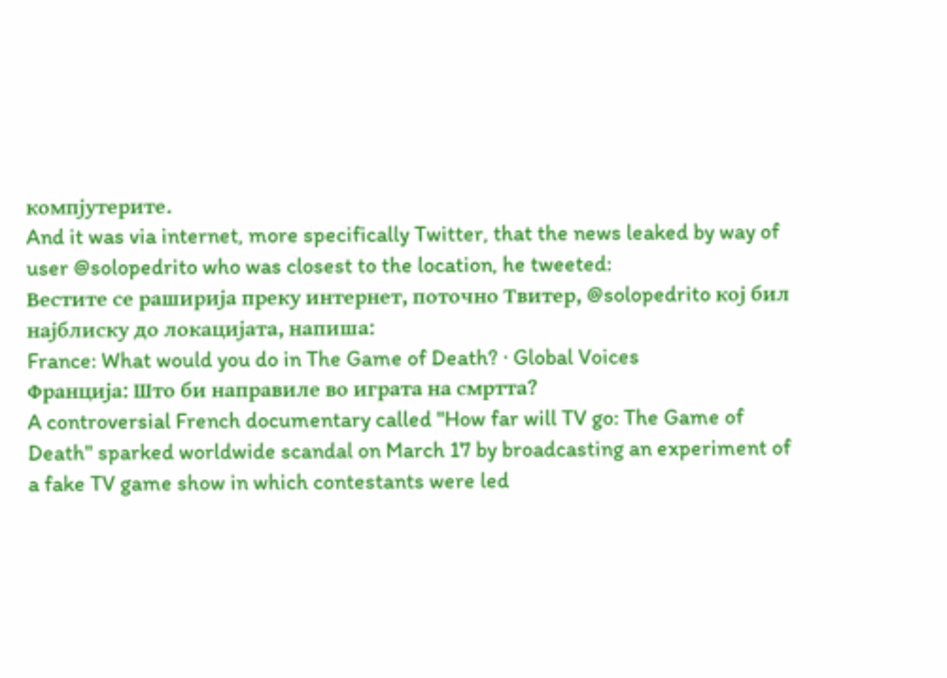компјутерите.
And it was via internet, more specifically Twitter, that the news leaked by way of user @solopedrito who was closest to the location, he tweeted:
Вестите се раширија преку интернет, поточно Твитер, @solopedrito кој бил најблиску до локацијата, напиша:
France: What would you do in The Game of Death? · Global Voices
Франција: Што би направиле во играта на смртта?
A controversial French documentary called "How far will TV go: The Game of Death" sparked worldwide scandal on March 17 by broadcasting an experiment of a fake TV game show in which contestants were led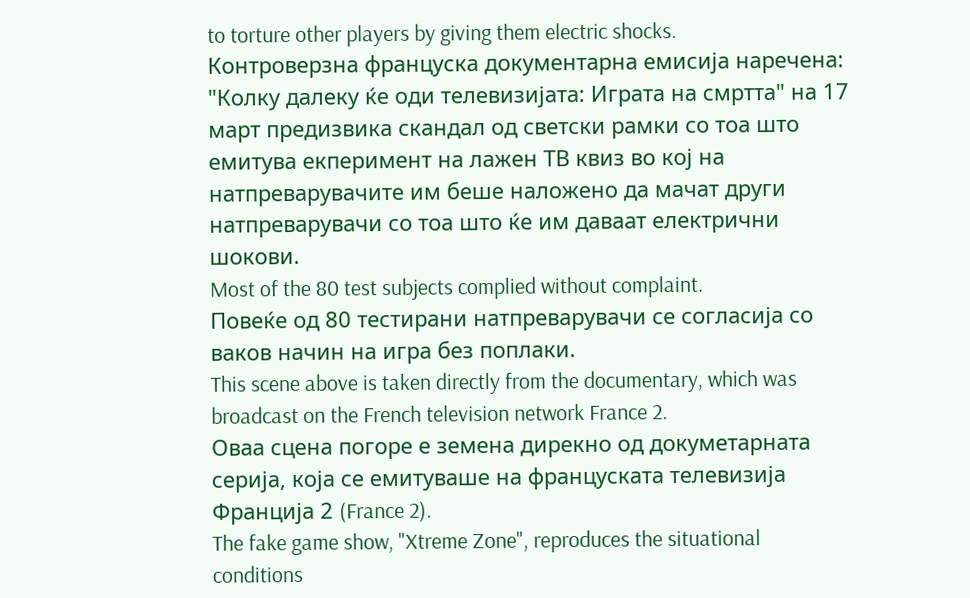to torture other players by giving them electric shocks.
Контроверзна француска документарна емисија наречена: "Колку далеку ќе оди телевизијата: Играта на смртта" на 17 март предизвика скандал од светски рамки со тоа што емитува екперимент на лажен ТВ квиз во кој на натпреварувачите им беше наложено да мачат други натпреварувачи со тоа што ќе им даваaт електрични шокови.
Most of the 80 test subjects complied without complaint.
Повеќе од 80 тестирани натпреварувачи се согласија со ваков начин на игра без поплаки.
This scene above is taken directly from the documentary, which was broadcast on the French television network France 2.
Оваа сцена погоре е земена дирекно од докуметарната серија, која се емитуваше на француската телевизија Франција 2 (France 2).
The fake game show, "Xtreme Zone", reproduces the situational conditions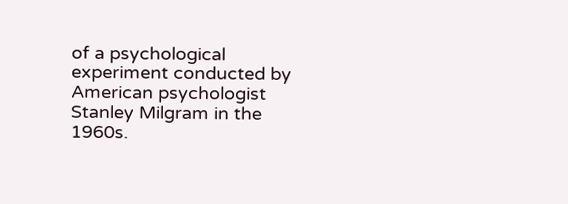of a psychological experiment conducted by American psychologist Stanley Milgram in the 1960s.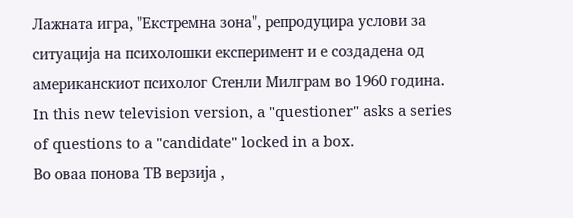Лажната игра, "Екстремна зона", репродуцира услови за ситуација на психолошки експеримент и е создадена од американскиот психолог Стенли Милграм во 1960 година.
In this new television version, a "questioner" asks a series of questions to a "candidate" locked in a box.
Во оваа понова ТВ верзија ,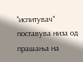"испитувач" поставува низа од прашања на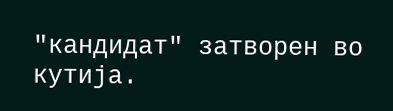"кандидат" затворен во кутија.